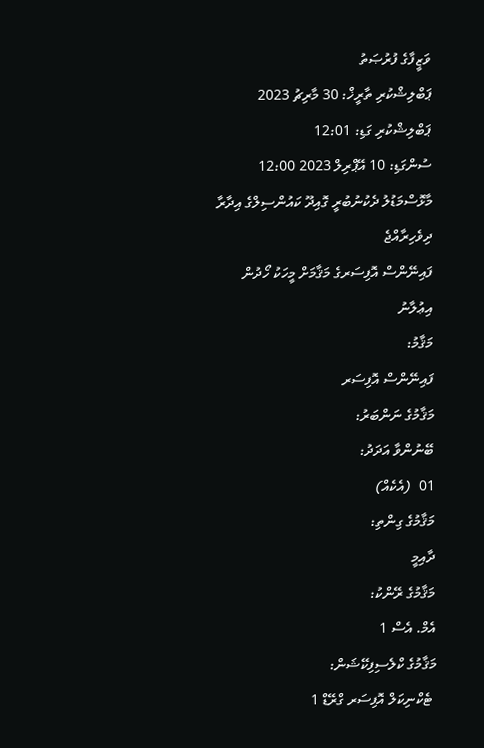ވަޒީފާގެ ފުރުޞަތު
ޕަބްލިޝްކުރި ތާރީޚް: 30 މާރިޗު 2023
ޕަބްލިޝްކުރި ގަޑި: 12:01
ސުންގަޑި: 10 އޭޕްރިލް 2023 12:00
މާޅޮސްމަޑުލު ދެކުނުބުރީ ގޮއިދޫ ކައުންސިލްގެ އިދާރާ
ދިވެހިރާއްޖެ
ފައިނޭންސް އޮފިސަރގެ މަޤާމަށް މީހަކު ހޯދުން
އިޢުލާނު
މަޤާމު:
ފައިނޭންސް އޮފިސަރ
މަޤާމުގެ ނަންބަރު:
ބޭނުންވާ އަދަދު:
01  (އެކެއް)
މަޤާމުގެ ގިންތި:
ދާއިމީ
މަޤާމުގެ ރޭންކު:
އެމް. އެސް 1
މަޤާމުގެ ކްލެސިފިކޭޝަން:
 ޓެކްނިކަލް އޮފިސަރ ގްރޭޑް 1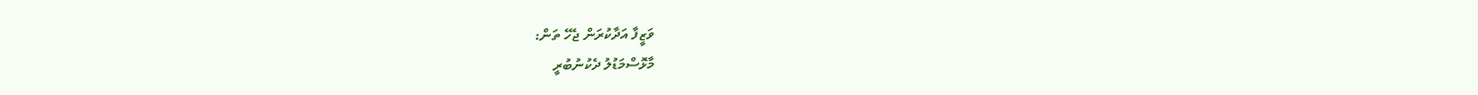ވަޒީފާ އަދާކުރަން ޖެހޭ ތަން:
މާޅޮސްމަޑުލު ދެކުނުބުރީ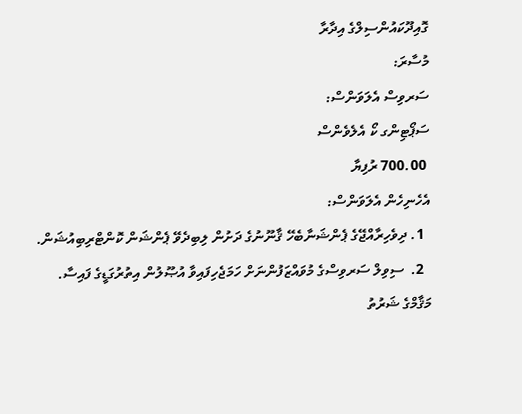ގޮއިދޫކައުންސިލްގެ އިދާރާ
މުސާރަ:
ސަރވިސް އެލަވަންސް:
ސަޕޯޓިންގ ކޯ އެލެވެންސް
 700.00 ރުފިޔާ
އެހެނިހެން އެލަވަންސް:
  1. ދިވެހިރާއްޖޭގެ ޕެންޝަނާބެހޭ ޤާނޫނުގެ ދަށުން ލިބިދެވޭ ޕެންޝަން ކޮންޓްރިބިއުޝަން.
  2.  ސިވިލް ސަރވިސްގެ މުވައްޒަފުންނަށް ހަމަޖެހިފައިވާ އުޞޫލުން އިތުރުގަޑީގެ ފައިސާ.
މަޤާމްގެ ޝަރުތު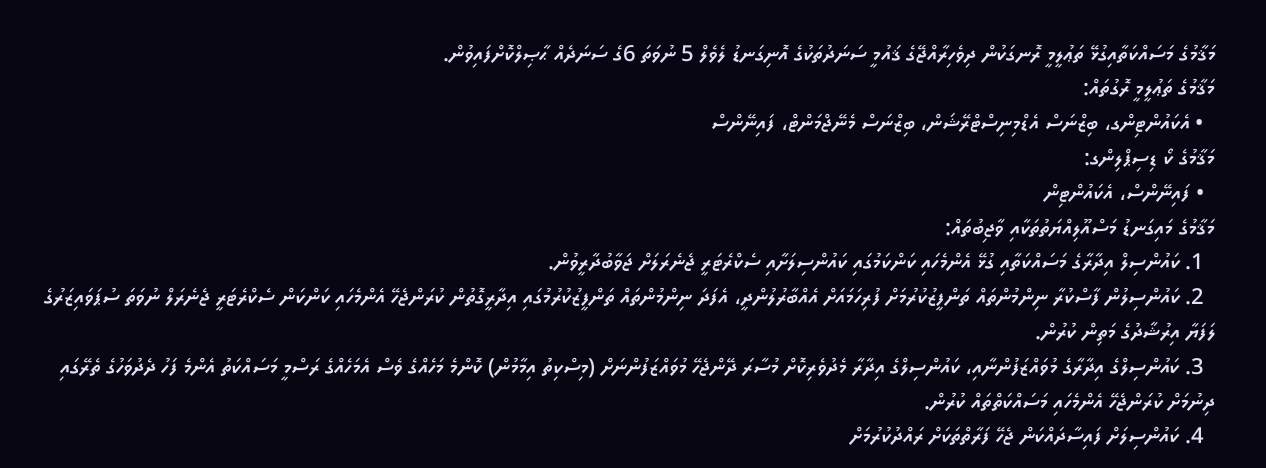މަޤާމުގެ މަސައްކަތާއިގުޅޭ ތަޢުލީމީ ރޮނގަކުން ދިވެހިރާއްޖޭގެ ޤައުމީ ސަނަދުތަކުގެ އޮނިގަނޑު ލެވެލް 5 ނުވަތަ 6ގެ ސަނަދެއް ޙާޞިލްކޮށްފައިވުން.
މަޤާމުގެ ތަޢުލީމީ ރޮގުތައް:
  • އެކައުންޓިންގ، ބިޒްނަސް އެޑްމިނިސްޓްރޭޝަން، ބިޒްނަސް މެނޭޖްމަންޓް، ފައިނޭންސް
މަޤާމުގެ ކޯ ޑިސިޕްލިންގ:
  • ފައިނޭންސް، އެކައުންޓިން
މަޤާމުގެ މައިގަނޑު މަސްއޫލިއްޔަތުތަކާއި ވާޖިބުތައް:
  1. ކައުންސިލް އިދާރާގެ މަސައްކަތާއި ގުޅޭ އެންމެހައި ކަންކަމުގައި ކައުންސިލަށާއި ސެކްރެޓަރީ ޖެނެރަލަށް ޖަވާބުދާރީވުން.
  2. ކައުންސިލުން ފާސްކުރާ ނިންމުންތައް ތަންފީޒުކުރުމަށް ފުރިހަމައަށް އެއްބާރުލުންދީ، އެފަދަ ނިންމުންތައް ތަންފީޒުކުރުމުގައި އިދާރީގޮތުން ކުރަންޖެހޭ އެންމެހައި ކަންކަން ސެކްރެޓަރީ ޖެނެރަލް ނުވަތަ ސުޕަވައިޒަރުގެ ލަފަޔާ އިރުޝާދުގެ މަތިން ކުރުން.
  3. ކައުންސިލްގެ އިދާރާގެ މުވައްޒަފުންނާއި، ކައުންސިލްގެ އިދާރާ މެދުވެރިކޮށް މުސާރަ ދޭންޖެހޭ މުވައްޒަފުންނަށް (މިސްކިތު އިމާމުން) ކޮންމެ މަހެއްގެ ވެސް އެމަހެއްގެ ރަސްމީ މަސައްކަތު އެންމެ ފަހު ދެދުވަހުގެ ތެރޭގައި ދިނުމަށް ކުރަންޖެހޭ އެންމެހައި މަސައްކަތްތައް ކުރުން.
  4. ކައުންސިލަށް ފައިސާދައްކަން ޖެހޭ ފަރާތްތަކަށް ރައްދުކުރުމަށް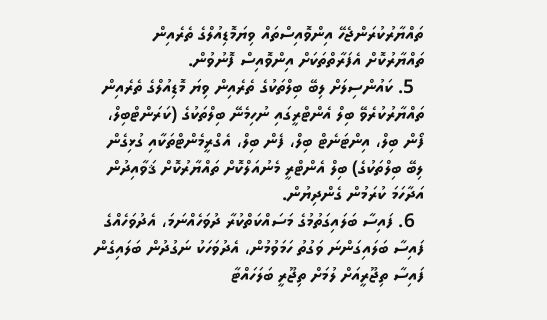ތައްޔާރުކުރަންޖެހޭ އިންވޮއިސްތައް ވިޔަމޮޑިއުލްގެ ތެރެއިން ތައްޔާރުކޮށް އެފަރާތްތަކަށް އިންވޮއިސް ފޮނުވުން.
  5. ކައުންސިލަށް ލިބޭ ބިލްތަކުގެ ތެރެއިން ވިޔަ މޮޑިއުލްގެ ތެރެއިން ތައްޔާރުކުރެވޭ ބިލް އެންޓްރީގައި ނުހިމެނޭ ބިލްތަކުގެ (ކަރަންޓްބިލް، ފޯން ބިލް، އިންޓަނެޓް ބިލް، ފެން ބިލް، އެގްރީމެންޓްތަކާއި ގުޅިގެން ލިބޭ ބިލްތަކުގެ) ބިލް އެންޓްރީ މެނުއަލްކޮށް ތައްޔާރުކޮށް ޤަވާއިދުން އަދާހަމަ ކުރަމުން ގެންދިޔުން.
  6. ފައިސާ ބަލައިގަތުމުގެ މަސައްކަތްކުރާ ދުވަހެއްނަމަ، އެދުވަހެއްގެ ފައިސާ ބަލައިގަންނަ ވަގުތު ހަމަވުމުން، އެދުވަހަކު ނަގުދުން ބަލައިގެން ފައިސާ ތިޖޫރީއަށް ލުމަށް ތިޖޫރީ ބަލަހައްޓާ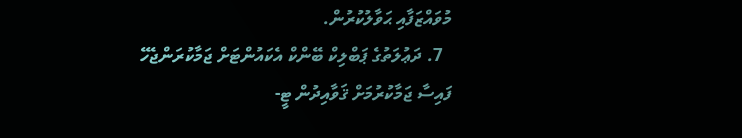މުވައްޒަފާއި ޙަވާލުކުރުން.
  7. ދަޢުލަތުގެ ޕަބްލިކް ބޭންކް އެކައުންޓަށް ޖަމާކުރަންޖެހޭ ފައިސާ ޖަމާކުރުމަށް ޤަވާއިދުން ޓީ-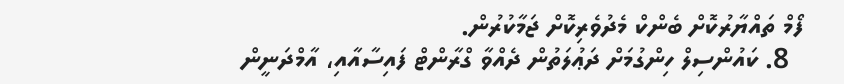ފޯމް ތައްޔާރުކޮށް ބެންކް މެދުވެރިކޮށް ޖަމާކުރުން.
  8. ކައުންސިލް ހިންގުމަށް ދަޢުލަތުން ދެއްވާ ގްރާންޓް ފައިސާއާއި، އާމްދަނީން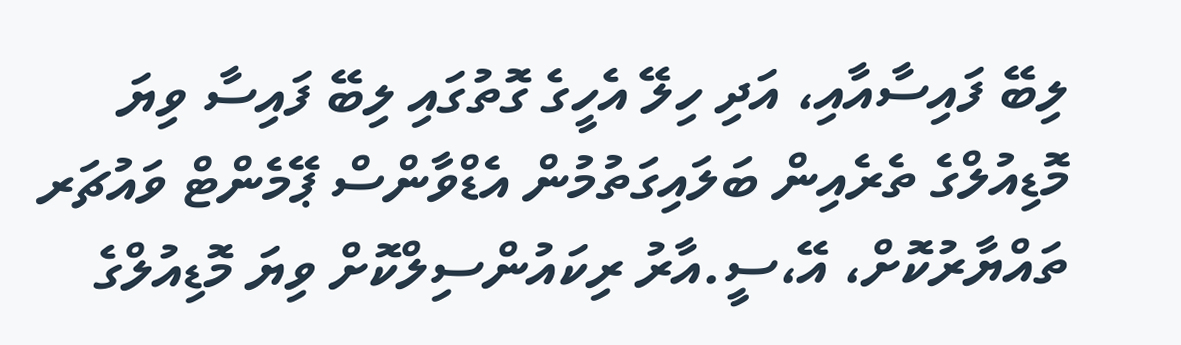ލިބޭ ފައިސާއާއި، އަދި ހިލޭ އެހީގެ ގޮތުގައި ލިބޭ ފައިސާ ވިޔަ މޮޑިއުލްގެ ތެރެއިން ބަލައިގަތުމުން އެޑްވާންސް ޕޭމެންޓް ވައުޗަރ ތައްޔާރުކޮށް، އޭ،ސީ.އާރު ރިކައުންސިލްކޮށް ވިޔަ މޮޑިއުލްގެ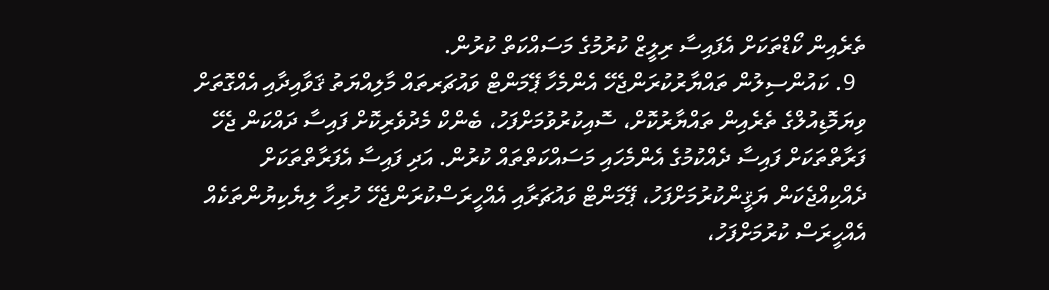ތެރެއިން ކޯޑްތަކަށް އެފައިސާ ރިލީޒް ކުރުމުގެ މަސައްކަތް ކުރުން.
  9. ކައުންސިލުން ތައްޔާރުކުރަންޖެހޭ އެންމެހާ ޕޭމަންޓް ވައުޗަރތައް މާލިއްޔަތު ޤަވާއިދާއި އެއްގޮތަށް ވިޔަމޮޑިއުލްގެ ތެރެއިން ތައްޔާރުކޮށް، ސޮއިކުރުވުމަށްފަހު، ބެންކް މެދުވެރިކޮށް ފައިސާ ދައްކަން ޖެހޭ ފަރާތްތަކަށް ފައިސާ ދެއްކުމުގެ އެންމެހައި މަސައްކަތްތައް ކުރުން. އަދި ފައިސާ އެފަރާތްތަކަށް ދެއްކިއްޖެކަން ޔަޤީންކުރުމަށްފަހު، ޕޭމަންޓް ވައުޗަރާއި އެއްހީރަސްކުރަންޖެހޭ ހުރިހާ ލިޔެކިޔުންތަކެއް އެއްހީރަސް ކުރުމަށްފަހު،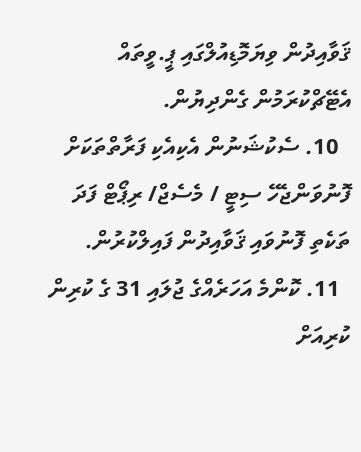ޤަވާއިދުން ވިޔަމޮޑިއުލްގައި ޕީ.ވީތައް އެޓޭޗްކުރަމުން ގެންދިޔުން.
  10. ސެކުޝަނުން އެކިއެކި ފަރާތްތަކަށް ފޮނުވަންޖެހޭ ސިޓީ / މެސެޖް/ ރިޕޯޓް ފަދަ ތަކެތި ފޮނުވައި ޤަވާއިދުން ފައިލްކުރުން.
  11. ކޮންމެ އަހަރެއްގެ ޖުލައި 31 ގެ ކުރިން ކުރިއަށް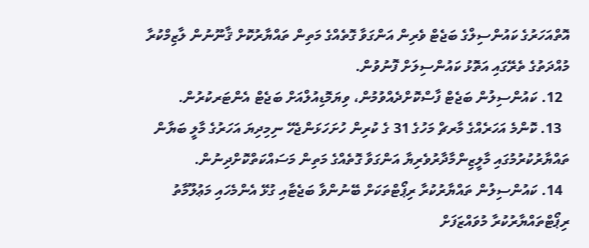އޮތްއަހަރުގެ ކައުންސިލްގެ ބަޖެޓް ވެރިން އަންގަވާ ގޮތެއްގެ މަތިން ތައްޔާރުކޮށް ޤާނޫނުން ލާޒިމްކުރާ މުއްދަތުގެ ތެރޭގައި އަތޮޅު ކައުންސިލަށް ފޮނުވުން.
  12. ކައުންސިލުން ބަޖެޓް ފާސްކޮށްދެއްވުމުން، ވިޔަމޮޑިއުލްއަށް ބަޖެޓް އެންޓަރކުރުން.
  13. ކޮންމެ އަހަރެއްގެ މާރޗް މަހުގެ 31 ގެ ކުރިން ހުށަހަޅަންޖެހޭ ނިމިދިޔަ އަހަރުގެ މާލީ ބަޔާން ތައްޔާރުކުރުމުގައި މާލީޒިންމާދާރުވެރިޔާ އަންގަވާ ގޮތެއްގެ މަތިން މަސައްކަތްކޮށްދިނުން.
  14. ކައުންސިލުން ތައްޔާރުކުރާ ރިޕޯޓްތަކަށް ބޭނުންވާ ބަޖެޓާއި ގުޅޭ އެންމެހައި މަޢުލޫމާތު ރިޕޯޓްތައްޔާރުކުރާ މުވައްޒަފަށް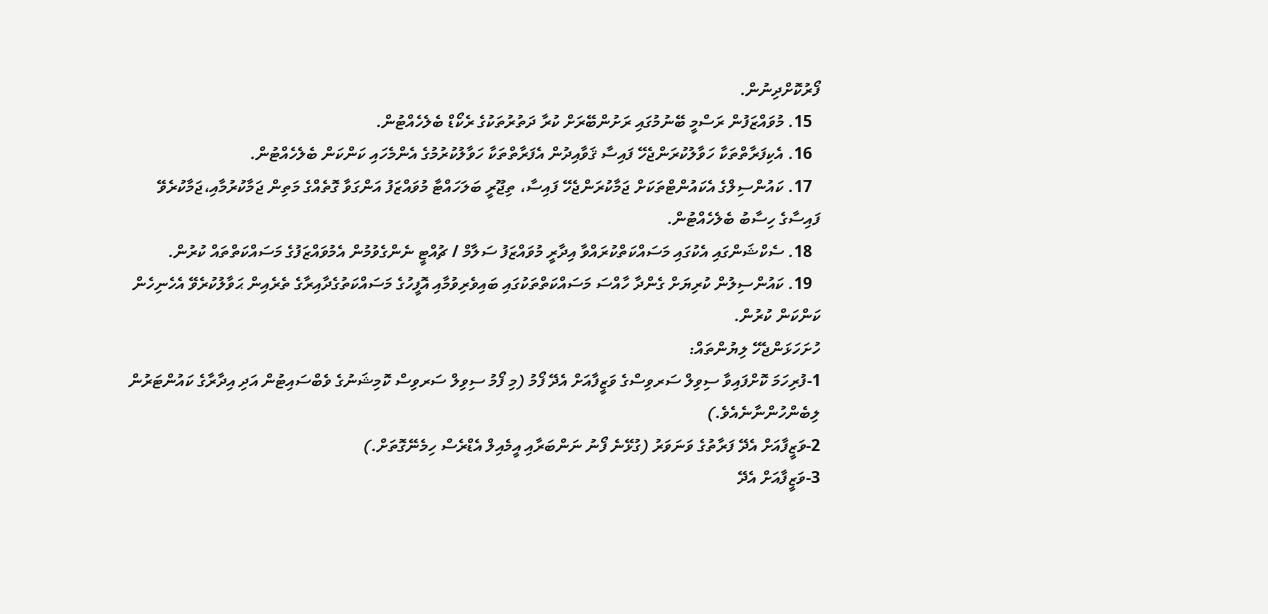ފޯރުކޮށްދިނުން.
  15. މުވައްޒަފުން ރަސްމީ ބޭނުމުގައި ރަށުންބޭރަށް ކުރާ ދަތުރުތަކުގެ ރެކޯޑް ބެލެހެއްޓުން.
  16. އެކިފަރާތްތަކާ ހަވާލުކުރަންޖެހޭ ފައިސާ ޤަވާއިދުން އެފަރާތްތަކާ ހަވާލުކުރުމުގެ އެންމެހައި ކަންކަން ބެލެހެއްޓުން.
  17. ކައުންސިލްގެ އެކައުންޓްތަކަށް ޖަމާކުރަންޖެހޭ ފައިސާ، ތިޖޫރީ ބަލަހައްޓާ މުވައްޒަފު އަންގަވާ ގޮތެއްގެ މަތިން ޖަމާކުރުމާއި،ޖަމާކުރެވޭ ފައިސާގެ ހިސާބު ބެލެހެއްޓުން.
  18. ސެކްޝަންގައި އެކުގައި މަސައްކަތްކުރައްވާ އިދާރީ މުވައްޒަފު ސަލާމް / ޗުއްޓީ ނެންގެވުމުން އެމުވައްޒަފުގެ މަސައްކަތްތައް ކުރުން.
  19. ކައުންސިލުން ކުރިޔަށް ގެންދާ ހާއްސަ މަސައްކަތްތަކުގައި ބައިވެރިވުމާއި އޮފީހުގެ މަސައްކަތުގެދާއިރާގެ ތެރެއިން ޙަވާލުކުރެވޭ އެހެނިހެން ކަންކަން ކުރުން.
ހުށަހަޅަންޖެހޭ ލިޔުންތައް:
1-ފުރިހަމަ ކޮށްފައިވާ ސިވިލް ސަރވިސްގެ ވަޒީފާއަށް އެދޭ ފޯމު (މި ފޯމު ސިވިލް ސަރވިސް ކޮމިޝަނުގެ ވެބްސައިޓުން އަދި އިދާރާގެ ކައުންޓަރުން ލިބެންހުންނާނެއެވެ.)
2-ވަޒީފާއަށް އެދޭ ފަރާތުގެ ވަނަވަރު (ގުޅޭނެ ފޯނު ނަންބަރާއި އީމެއިލް އެޑްރެސް ހިމެނޭގޮތަށް.)
3-ވަޒީފާއަށް އެދޭ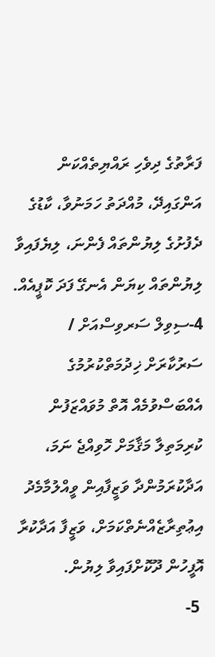ފަރާތުގެ ދިވެހި ރައްޔިތެއްކަން އަންގައިދޭ، މުއްދަތު ހަމަނުވާ، ކާޑުގެ ދެފުށުގެ ލިޔުންތައް ފެންނަ، ލިޔެފައިވާ ލިޔުންތައް ކިޔަން އެނގޭ ފަދަ ކޮޕީއެއް.
4-ސިވިލް ސަރވިސްއަށް / ސަރުކާރަށް ޚިދުމަތްކުރުމުގެ އެއްބަސްވުމެއް އޮތް މުވައްޒަފުން ކުރިމަތިލާ މަޤާމަށް ހޮވިއްޖެ ނަމަ، އަދާކުރަމުންދާ ވަޒީފާއިން ވީއްލުމާމެދު އިޢުތިރާޒެއްނެތްކަމަށް، ވަޒީފާ އަދާކުރާ އޮފީހުން ދޫކޮށްފައިވާ ލިޔުން.
 5-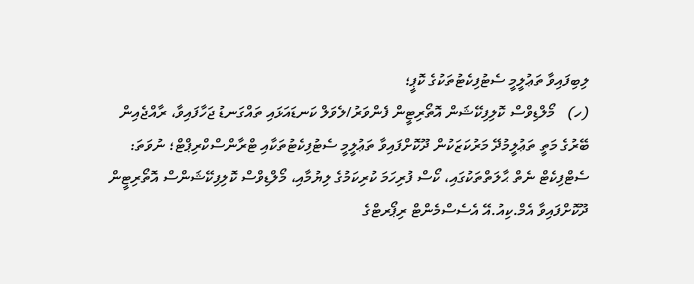ލިބިފައިވާ ތަޢުލީމީ ސެޓުފިކެޓުތަކުގެ ކޮޕީ؛
(ހ)   މޯލްޑިވްސް ކޮލިފިކޭޝަން އޮތޯރިޓީން ފެންވަރު/ލެވަލް ކަނޑައަޅައި ތައްގަނޑު ޖަހާފައިވާ، ރާއްޖެއިން ބޭރުގެ މަތީ ތަޢުލީމުދޭ މަރުކަޒަކުން ދޫކޮށްފައިވާ ތަޢުލީމީ ސެޓުފިކެޓުތަކާއި ޓްރާންސްކްރިޕްޓް؛ ނުވަތަ: ސެޓްފިކެޓް ނެތް ޙާލަތްތަކުގައި، ކޯސް ފުރިހަމަ ކުރިކަމުގެ ލިޔުމާއި، މޯލްޑިވްސް ކޮލިފިކޭޝަންސް އޮތޯރިޓީން ދޫކޮށްފައިވާ އެމް.ކިއު.އޭ އެސެސްމެންޓް ރިޕޯރޓްގެ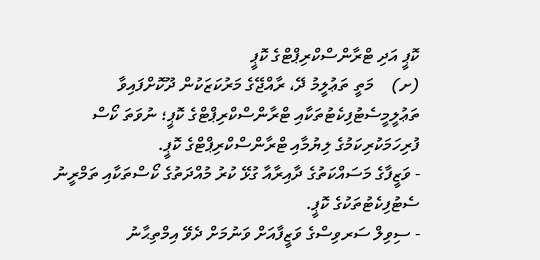ކޮޕީ އަދި ޓްރާންސްކްރިޕްޓްގެ ކޮޕީ
(ށ)    މަތީ ތަޢުލީމު ދޭ، ރާއްޖޭގެ މަރުކަޒަކުން ދޫކޮށްފައިވާ ތަޢުލީމީސެޓުފިކެޓުތަކާއި ޓްރާންސްކްރިޕްޓްގެ ކޮޕީ؛ ނުވަތަ ކޯސް ފުރިހަމަކުރިކަމުގެ ލިޔުމާއި ޓްރާންސްކްރިޕްޓްގެ ކޮޕީ.
- ވަޒީފާގެ މަސައްކަތުގެ ދާއިރާއާ ގުޅޭ ކުރު މުއްދަތުގެ ކޯސްތަކާއި ތަމްރީނު ސެޓުފިކެޓުތަކުގެ ކޮޕީ.
- ސިވިލް ސަރވިސްގެ ވަޒީފާއަށް ވަނުމަށް ދެވޭ އިމްތިޙާނު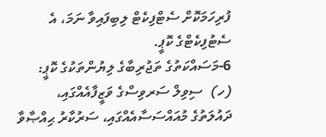ފުރިހަމަކޮށް ސެޓްފިކެޓް ލިބިފައިވާ ނަމަ، އެ ސެޓުފިކެޓްގެ ކޮޕީ.
6-މަސައްކަތުގެ ތަޖުރިބާގެ ލިޔުންތަކުގެ ކޮޕީ:
(ހ)  ސިވިލް ސަރވިސްގެ ވަޒީފާއެއްގައި، ދައުލަތުގެ މުއައްސަސާއެއްގައި، ސަރުކާރު ޙިއްޞާވާ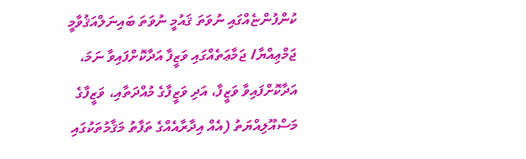ކުންފުންޏެއްގައި ނުވަތަ ޤައުމީ ނުވަތަ ބައިނަލްއަޤުވާމީ ޖަމްޢިއްޔާ/ ޖަމާޢަތެއްގައި ވަޒީފާ އަދާކޮށްފައިވާ ނަމަ، އަދާކޮށްފައިވާ ވަޒީފާ، އަދި ވަޒީފާގެ މުއްދަތާއި، ވަޒީފާގެ މަސްއޫލިއްޔަތު (އެއް އިދާރާއެއްގެ ތަފާތު މަޤާމުތަކުގައި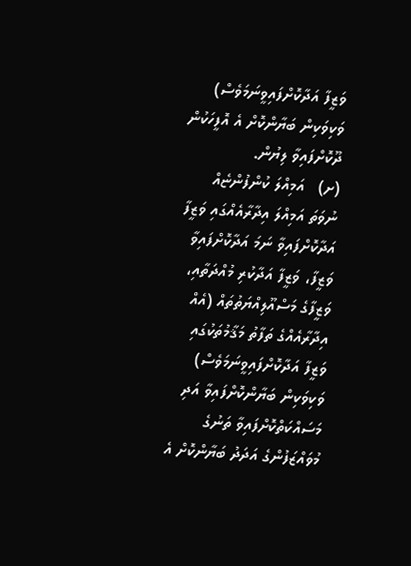ވަޒީފާ އަދާކޮށްފައިވީނަމަވެސް) ވަކިވަކިން ބަޔާންކޮށް އެ އޮފީހަކުން ދޫކޮށްފައިވާ ލިޔުން.
(ށ)   އަމިއްލަ ކުންފުންޏެއް ނުވަތަ އަމިއްލަ އިދާރާއެއްގައި ވަޒީފާ އަދާކޮށްފައިވާ ނަމަ އަދާކޮށްފައިވާ ވަޒީފާ، ވަޒީފާ އަދާކުރި މުއްދަތާއި، ވަޒީފާގެ މަސްއޫލިއްޔަތުތައް (އެއް އިދާރާއެއްގެ ތަފާތު މަޤާމުތަކުގައި ވަޒީފާ އަދާކޮށްފައިވީނަމަވެސް) ވަކިވަކިން ބަޔާންކޮށްފައިވާ އަދި މަސައްކަތްކޮށްފައިވާ ތަނުގެ މުވައްޒަފުންގެ އަދަދު ބަޔާންކޮށް އެ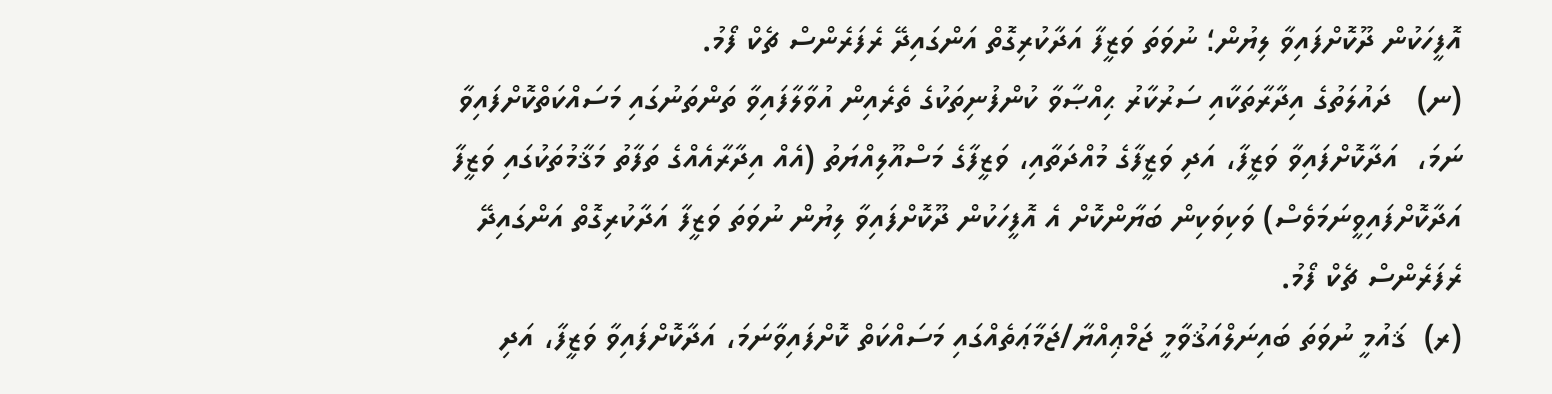އޮފީހަކުން ދޫކޮށްފައިވާ ލިޔުން؛ ނުވަތަ ވަޒީފާ އަދާކުރިގޮތް އަންގައިދޭ ރެފަރެންސް ޗެކް ފޯމު.
(ނ)   ދައުލަތުގެ އިދާރާތަކާއި ސަރުކާރު ޙިއްޞާވާ ކުންފުނިތަކުގެ ތެރެއިން އުވާލާފައިވާ ތަންތަނުގައި މަސައްކަތްކޮށްފައިވާ ނަމަ،  އަދާކޮށްފައިވާ ވަޒީފާ، އަދި ވަޒީފާގެ މުއްދަތާއި، ވަޒީފާގެ މަސްއޫލިއްޔަތު (އެއް އިދާރާއެއްގެ ތަފާތު މަޤާމުތަކުގައި ވަޒީފާ އަދާކޮށްފައިވީނަމަވެސް) ވަކިވަކިން ބަޔާންކޮށް އެ އޮފީހަކުން ދޫކޮށްފައިވާ ލިޔުން ނުވަތަ ވަޒީފާ އަދާކުރިގޮތް އަންގައިދޭ ރެފަރެންސް ޗެކް ފޯމު.
(ރ)  ޤައުމީ ނުވަތަ ބައިނަލްއަޤުވާމީ ޖަމްޢިއްޔާ/ޖަމާޢަތެއްގައި މަސައްކަތް ކޮށްފައިވާނަމަ، އަދާކޮށްފައިވާ ވަޒީފާ، އަދި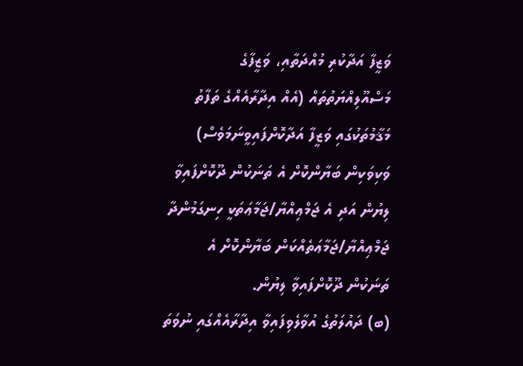ވަޒީފާ އަދާކުރި މުއްދަތާއި، ވަޒީފާގެ މަސްއޫލިއްޔަތުތައް (އެއް އިދާރާއެއްގެ ތަފާތު މަޤާމުތަކުގައި ވަޒީފާ އަދާކޮށްފައިވީނަމަވެސް) ވަކިވަކިން ބަޔާންކޮށް އެ ތަނަކުން ދޫކޮށްފައިވާ ލިޔުން އަދި އެ ޖަމްޢިއްޔާ/ޖަމާޢަތަކީ ހިނގަމުންދާ ޖަމްޢިއްޔާ/ޖަމާޢަތެއްކަން ބަޔާންކޮށް އެ ތަނަކުން ދޫކޮށްފައިވާ ލިޔުން.
(ބ) ދައުލަތުގެ އުވާލެވިފައިވާ އިދާރާއެއްގައި ނުވަތަ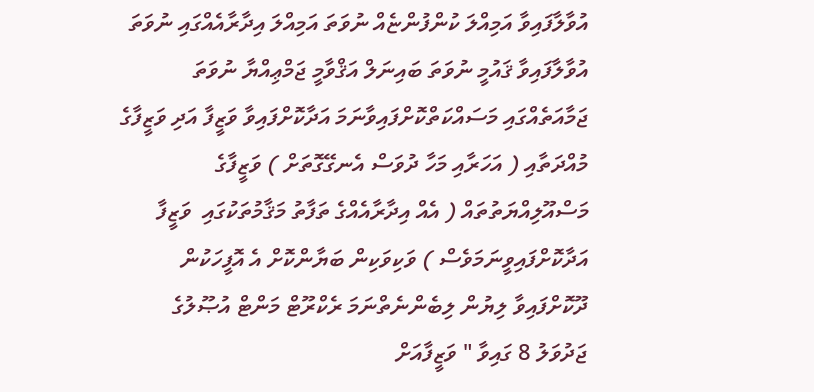އުވާލާފައިވާ އަމިއްލަ ކުންފުންޏެއް ނުވަތަ އަމިއްލަ އިދާރާއެއްގައި ނުވަތަ އުވާލާފައިވާ ޤައުމީ ނުވަތަ ބައިނަލް އަޤްވާމީ ޖަމްޢިއްޔާ ނުވަތަ ޖަމާއަތެއްގައި މަސައްކަތްކޮށްފައިވާނަމަ އަދާކޮށްފައިވާ ވަޒީފާ އަދި ވަޒީފާގެ މުއްދަތާއި ( އަހަރާއި މަހާ ދުވަސް އެނގޭގޮތަށް ) ވަޒީފާގެ މަސްއޫލިއްޔަތުތައް ( އެއް އިދާރާއެއްގެ ތަފާތު މަޤާމުތަކުގައި  ވަޒީފާ އަދާކޮށްފައިވީނަމަވެސް ) ވަކިވަކިން ބަޔާންކޮށް އެ އޮފީހަކުން ދޫކޮށްފައިވާ ލިޔުން ލިބެންނެތްނަމަ ރެކްރޫޓް މަންޓް އުޞޫލުގެ ޖަދުވަލު 8 ގައިވާ " ވަޒީފާއަށް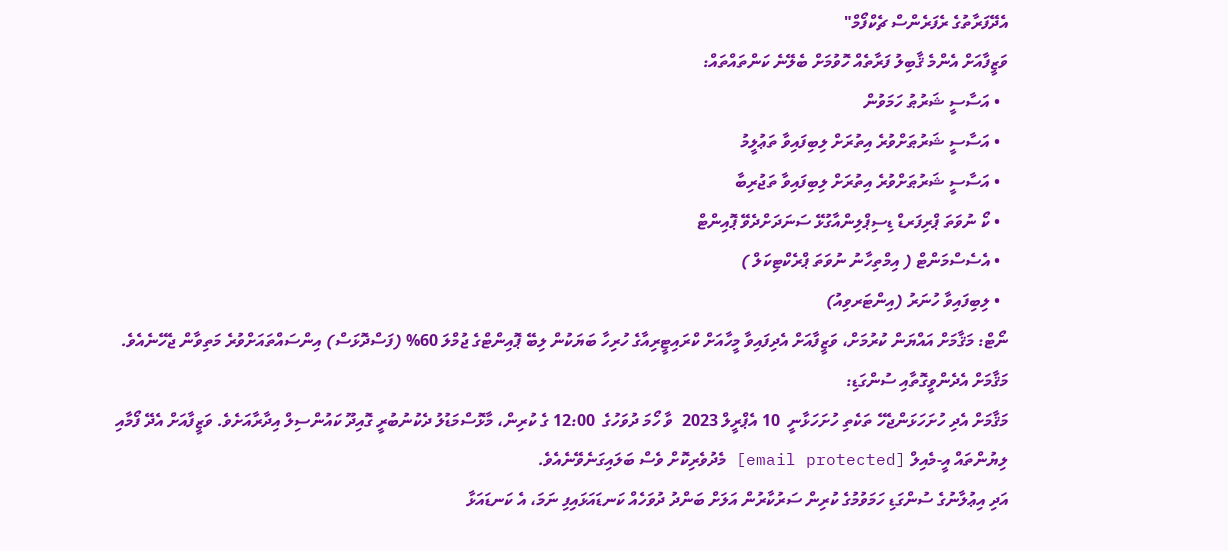އެދޭފަރާތުގެ ރެފަރެންސް ޗެކްފޯމް"
ވަޒީފާއަށް އެންމެ ޤާބިލު ފަރާތެއް ހޮވުމަށް ބެލޭނެ ކަންތައްތައް:
  • އަސާސީ ޝަރުޠު ހަމަވުން
  • އަސާސީ ޝަރުޠަށްވުރެ އިތުރަށް ލިބިފައިވާ ތަޢުލީމު
  • އަސާސީ ޝަރުޠަށްވުރެ އިތުރަށް ލިބިފައިވާ ތަޖުރިބާ
  • ކޯ ނުވަތަ ޕްރިފަރޑް ޑިސިޕްލިންއާގުޅޭ ސަނަދަށްދެވޭ ޕޮއިންޓް
  • އެސެސްމަންޓް ( އިމްތިހާނު ނުވަތަ ޕްރެކްޓިކަލް )
  • ލިބިފައިވާ ހުނަރު (އިންޓަރވިއު)
ނޯޓް: މަޤާމަށް އައްޔަން ކުރުމަށް، ވަޒީފާއަށް އެދިފައިވާ މީހާއަށް ކްރައިޓީރިއާގެ ހުރިހާ ބަޔަކުން ލިބޭ ޕޮއިންޓްގެ ޖުމްލަ 60% (ފަސްދޮޅަސް) އިންސައްތައަށްވުރެ މަތިވާން ޖެހޭނެއެވެ.
މަޤާމަށް އެދެންވީގޮތާއި ސުންގަޑި:
މަޤާމަށް އެދި ހުށަހަޅަންޖެހޭ ތަކެތި ހުށަހަޅާނީ  10 އެޕްރީލް 2023  ވާ ހޯމަ ދުވަހުގެ  12:00 ގެ ކުރިން، މާޅޮސްމަޑުލު ދެކުނުބުރީ ގޮއިދޫ ކައުންސިލް އިދާރާއަށެވެ. ވަޒީފާއަށް އެދޭ ފޯމާއި ލިޔުންތައް އީ-މެއިލް [email protected] މެދުވެރިކޮށް ވެސް ބަލައިގަނެވޭނެއެވެ.
އަދި އިޢުލާނުގެ ސުންގަޑި ހަމަވުމުގެ ކުރިން ސަރުކާރުން އަލަށް ބަންދު ދުވަހެއް ކަނޑައަޅައިފި ނަމަ، އެ ކަނޑައަޅާ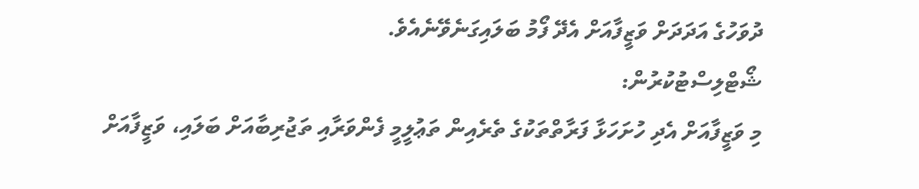ދުވަހުގެ އަދަދަށް ވަޒީފާއަށް އެދޭ ފޯމު ބަލައިގަނެވޭނެއެވެ.
ޝޯޓްލިސްޓުކުރުން:
މި ވަޒީފާއަށް އެދި ހުށަހަޅާ ފަރާތްތަކުގެ ތެރެއިން ތަޢުލީމީ ފެންވަރާއި ތަޖުރިބާއަށް ބަލައި، ވަޒީފާއަށް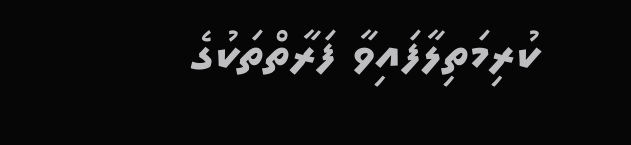ކުރިމަތިލާފައިވާ ފަރާތްތަކުގެ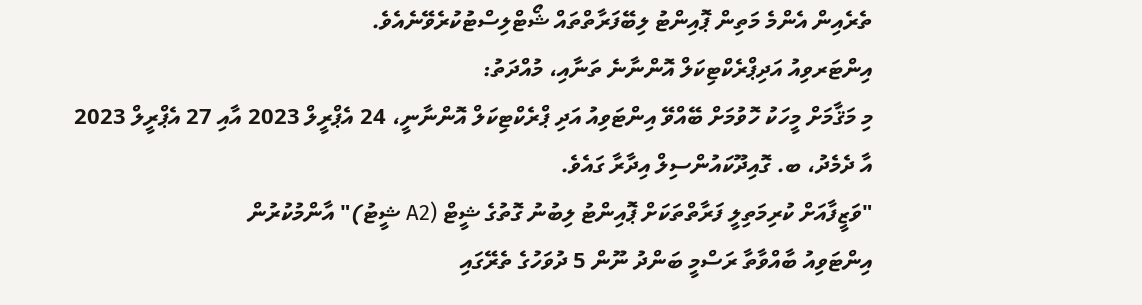ތެރެއިން އެންމެ މަތިން ޕޮއިންޓު ލިބޭފަރާތްތައް ޝޯޓްލިސްޓުކުރެވޭނެއެވެ.
އިންޓަރވިއު އަދިޕްރެކްޓިކަލް އޮންނާނެ ތަނާއި، މުއްދަތު:
މި މަޤާމަށް މީހަކު ހޮވުމަށް ބޭއްވޭ އިންޓަވިއު އަދި ޕްރެކްޓިކަލް އޮންނާނީ، 24 އެޕްރީލް 2023 އާއި 27 އެޕްރީލް 2023 އާ ދެމެދު، ބ. ގޮއިދޫކައުންސިލް އިދާރާ ގައެވެ.
"ވަޒީފާއަށް ކުރިމަތިލީ ފަރާތްތަކަށް ޕޮއިންޓު ލިބުނު ގޮތުގެ ޝީޓް (A2 ޝީޓު)" އާންމުކުރުން
އިންޓަވިއު ބާއްވާތާ ރަސްމީ ބަންދު ނޫން 5 ދުވަހުގެ ތެރޭގައި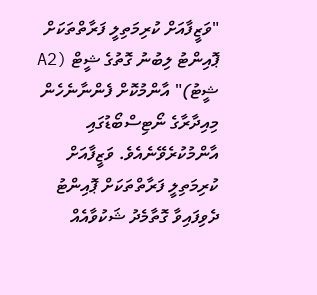"ވަޒީފާއަށް ކުރިމަތިލީ ފަރާތްތަކަށް ޕޮއިންޓު ލިބުނު ގޮތުގެ ޝީޓް (A2 ޝީޓު)" އާންމުކޮށް ފެންނާނެހެން މިއިދާރާގެ ނޯޓިސްބޯޑުގައި އާންމުކުރެވޭނެއެވެ. ވަޒީފާއަށް ކުރިމަތިލީ ފަރާތްތަކަށް ޕޮއިންޓު ދެވިފައިވާ ގޮތާމެދު ޝަކުވާއެއް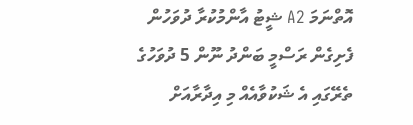އޮތްނަމަ A2 ޝީޓު އާންމުކުރާ ދުވަހުން ފެށިގެން ރަސްމީ ބަންދު ނޫން 5 ދުވަހުގެ ތެރޭގައި އެ ޝަކުވާއެއް މި އިދާރާއަށް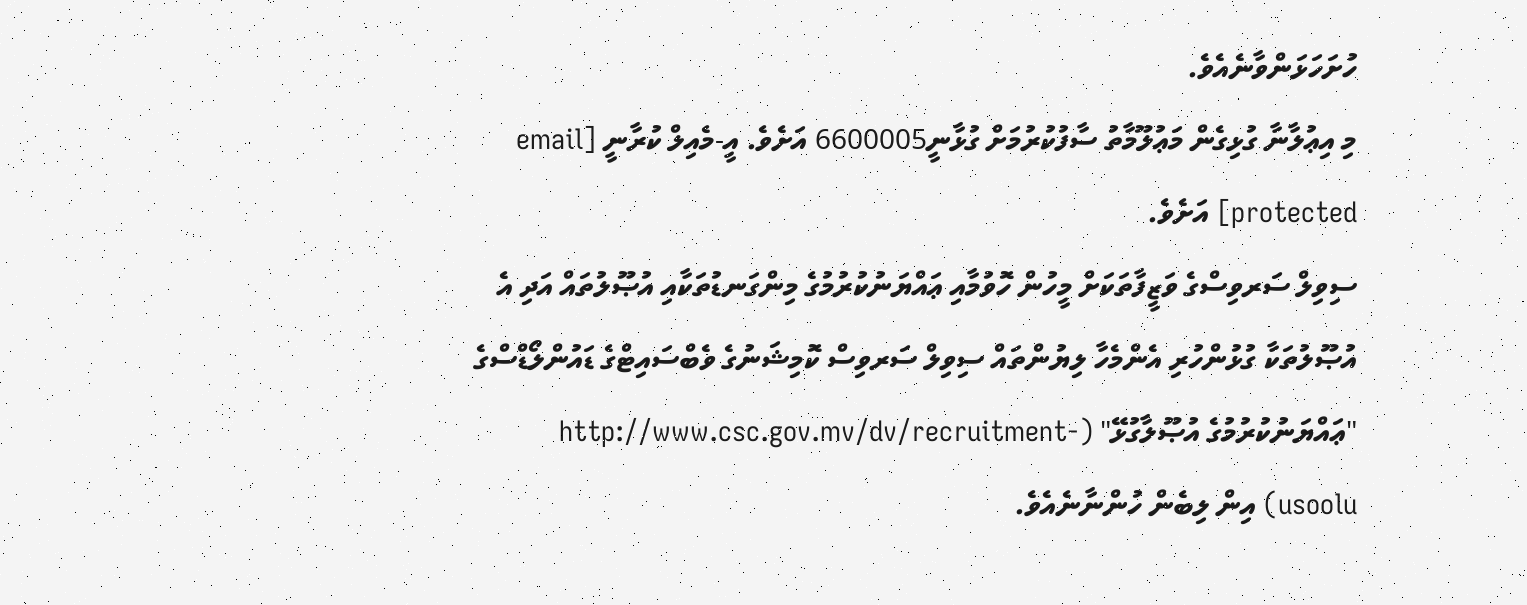ހުށަހަޅަންވާނެއެވެ.
މި އިޢުލާނާ ގުޅިގެން މަޢުލޫމާތު ސާފުކުރުމަށް ގުޅާނީ6600005 އަށެވެ. އީ-މެއިލް ކުރާނީ [email protected] އަށެވެ.
ސިވިލް ސަރވިސްގެ ވަޒީފާތަކަށް މީހުން ހޮވުމާއި ޢައްޔަނުކުރުމުގެ މިންގަނޑުތަކާއި އުޞޫލުތައް އަދި އެ އުޞޫލުތަކާ ގުޅުންހުރި އެންމެހާ ލިޔުންތައް ސިވިލް ސަރވިސް ކޮމިޝަނުގެ ވެބްސައިޓްގެ ޑައުންލޯޑްސްގެ "ޢައްޔަނުކުރުމުގެ އުޞޫލާގުޅޭ" (http://www.csc.gov.mv/dv/recruitment-usoolu) އިން ލިބެން ހުންނާނެއެވެ.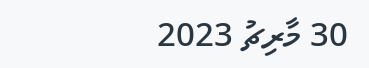30 މާރިޗު 2023